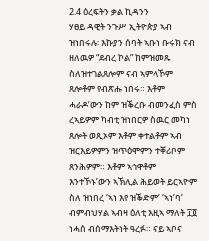2.4 ዕረፍትን ቃል ኪዳንን
ሃፀይ ዳዊት ንጉሥ ኢትዮጵያ ኣብ ዝነበሩሉ፡ እኩያን ሰባት ኣቡነ ቡሩክ ናብ ዘለዉዎ “ደብረ ኮል” ከምዝመጹ ስለዝተገልጸሎም ናብ ኣምላኾም ጸሎቶም የብጽሑ ነበሩ። እቶም ሓራዶ’ውን ከም ዝቕረቡ ብመንፈስ ምስ ረኣይዎም ካብቲ ዝነበርዎ ስዉር መካነ ጸሎት ወጺኦም እቶም ቀተልቶም ኣብ ዝርእይዎምን ዝጥዕሞምን ተቐሪቦም ጸንሕዎም። እቶም ኣኅዋቶም እንተኾኑ’ውን ኣኽሊል ሕይወት ይርኣዮም ስለ ዝነበረ ‘ኣነ እየ ዝቕድም’ ‘ኣነ’ባ’ ብምብህሃል ኣብዛ ዕለቲ እዚኣ ማለት ፲፬ ነሓሰ ብሰማእትነት ዓረፉ። ናይ ኣቦና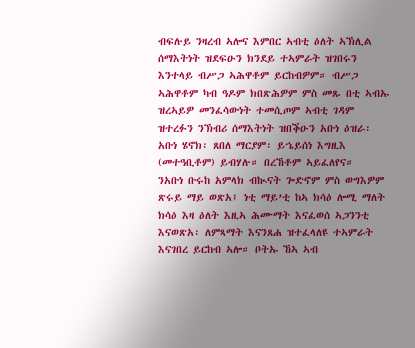ብፍሉይ ንዛረብ ኣሎና እምበር ኣብቲ ዕለት ኣኽሊል ሰማእትነት ዝደፍዑን ክንደይ ተኣምራት ዝገበሩን እንተላይ ብሥጋ ኣሕዋቶም ይርከብዎም። ብሥጋ ኣሕዋቶም ካብ ዓዶም ክበጽሕዎም ምስ መጹ በቲ ኣብኡ ዝረኣይዎ መንፈሳውነት ተመሲጦም ኣብቲ ገዳም ዝተረፉን ንኽብሪ ሰማእትነት ዝበቕዑን አቡነ ዕዝራ፡ አቡነ ሄኖክ፡ ጸበለ ማርያም፡ ይኄይሰነ እግዚእ (መተዓቢቶም) ይብሃሉ። በረኸቶም ኣይፈለየና።
ንአቡነ ቡሩከ አምላክ ብኲናት ጐድኖም ምስ ወግእዎም ጽሩይ ማይ ወጽአ፤ ነቲ ማይ’ቲ ከኣ ክሳዕ ሎሚ ማለት ክሳዕ እዛ ዕለት እዚኣ ሕሙማት እናፈወሰ ኣጋንንቲ እናወጽአ፡ ለምጻማት እናንጸሐ ዝተፈላለዩ ተኣምራት እናገበረ ይርከብ ኣሎ። ቦትኡ ኸኣ ኣብ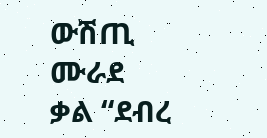ውሽጢ ሙራደ ቃል “ደብረ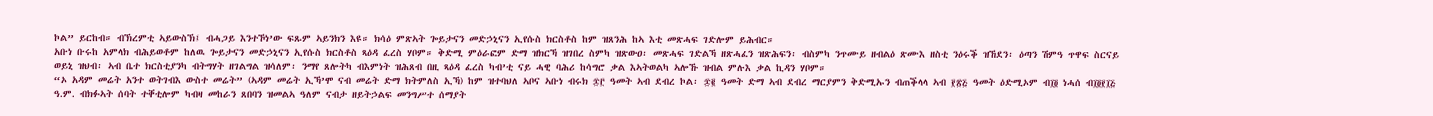ኮል” ይርከብ። ብኽረምቲ ኣይውስኽ፤ ብሓጋይ እንተኾነ’ው ፍጹም ኣይንክን እዩ። ክሳዕ ምጽኣት ጐይታናን መድኃኒናን ኢየሱስ ክርስቶስ ከም ዝጸንሕ ከኣ እቲ መጽሓፍ ገድሎም ይሕብር።
አቡነ ቡሩከ አምላክ ብሕይወቶም ከለዉ ጐይታናን መድኃኒናን ኢየሱስ ክርስቶስ ጻዕዳ ፈረስ ሃቦም። ቅድሚ ምዕራፎም ድማ ዝክርኻ ዝገበረ ስምካ ዝጽውዐ፡ መጽሓፍ ገድልኻ ዘጽሓፈን ዝጽሕፍን፡ ብስምካ ንጥሙይ ዘብልዕ ጽሙእ ዘስቲ ንዕሩቕ ዝኸደን፡ ዕጣን ሽምዓ ጥዋፍ ስርናይ ወይኒ ዝህብ፡ ኣብ ቤተ ክርስቲያንካ ብትግሃት ዘገልግል ዝሳለም፡ ንማየ ጸሎትካ ብእምነት ዝሕጸብ በዚ ጻዕዳ ፈረስ ካብ’ቲ ናይ ሓዊ ባሕሪ ከሳግሮ ቃል እኣትወልካ ኣሎኹ ዝብል ምሉእ ቃል ኪዳን ሃቦም።
“ኦ አዳም መሬት አንተ ወትገብእ ውስተ መሬት” (ኣዳም መሬት ኢኻ’ሞ ናብ መሬት ድማ ክትምለስ ኢኻ) ከም ዝተባህለ ኣቦና ኣቡነ ብሩክ ፷፫ ዓመት ኣብ ደብረ ኮል፡ ፷፪ ዓመት ድማ ኣብ ደብረ ማርያምን ቅድሚኡን ብጠቕላላ ኣብ ፻፳፭ ዓመት ዕድሚኦም ብ፲፬ ነሓሰ ብ፲፬፻፲፭ ዓ.ም. ብክፉኣት ሰባት ተቐቲሎም ካብዛ መከራን ጸበባን ዝመልኣ ዓለም ናብታ ዘይትኃልፍ መንግሥተ ሰማያት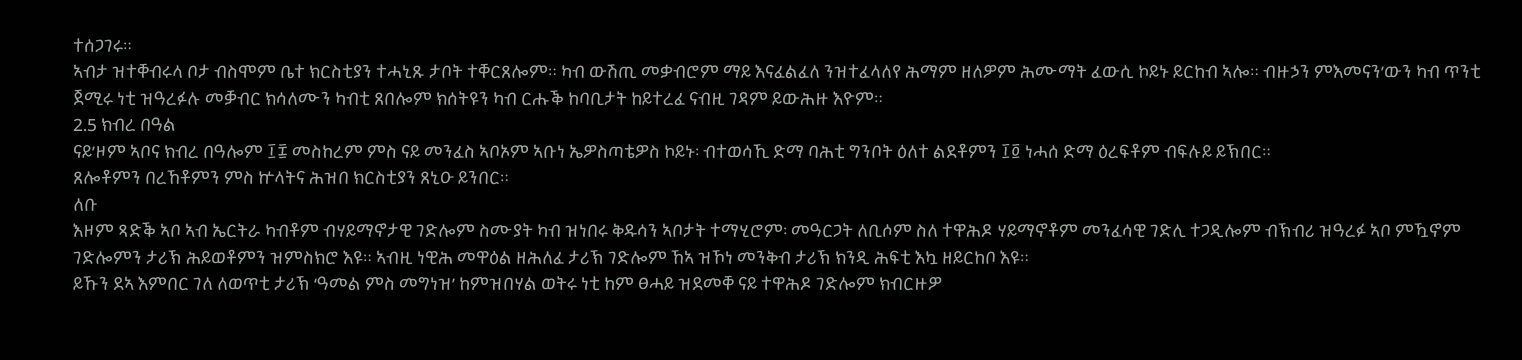ተሰጋገሩ።
ኣብታ ዝተቐብሩላ ቦታ ብስሞም ቤተ ክርስቲያን ተሓኒጹ ታቦት ተቐርጸሎም። ካብ ውሽጢ መቃብሮም ማይ እናፈልፈለ ንዝተፈላለየ ሕማም ዘለዎም ሕሙማት ፈውሲ ኮይኑ ይርከብ ኣሎ። ብዙኃን ምእመናን’ውን ካብ ጥንቲ ጀሚሩ ነቲ ዝዓረፉሉ መቓብር ክሳለሙን ካብቲ ጸበሎም ክሰትዩን ካብ ርሑቕ ከባቢታት ከይተረፈ ናብዚ ገዳም ይውሕዙ እዮም።
2.5 ክብረ በዓል
ናይ’ዞም ኣቦና ክብረ በዓሎም ፲፰ መስከረም ምስ ናይ መንፈስ ኣቦኦም ኣቡነ ኤዎስጣቴዎስ ኮይኑ፡ ብተወሳኺ ድማ ባሕቲ ግንቦት ዕለተ ልደቶምን ፲፬ ነሓሰ ድማ ዕረፍቶም ብፍሉይ ይኽበር።
ጸሎቶምን በረኸቶምን ምስ ኵላትና ሕዝበ ክርስቲያን ጸኒዑ ይንበር።
ለቡ
እዞም ጻድቕ ኣቦ ኣብ ኤርትራ ካብቶም ብሃይማኖታዊ ገድሎም ስሙያት ካብ ዝነበሩ ቅዱሳን ኣቦታት ተማሂሮም፡ መዓርጋት ለቢሶም ስለ ተዋሕዶ ሃይማኖቶም መንፈሳዊ ገድሊ ተጋዲሎም ብኽብሪ ዝዓረፉ ኣቦ ምዃኖም ገድሎምን ታሪኽ ሕይወቶምን ዝምስክሮ እዩ። ኣብዚ ነዊሕ መዋዕል ዘሕለፈ ታሪኽ ገድሎም ኸኣ ዝኾነ መንቅብ ታሪኽ ክንዲ ሕፍቲ እኳ ዘይርከቦ እዩ።
ይኹን ደኣ እምበር ገለ ለወጥቲ ታሪኽ ‘ዓመል ምስ መግነዝ’ ከምዝበሃል ወትሩ ነቲ ከም ፀሓይ ዝደመቐ ናይ ተዋሕዶ ገድሎም ክብርዙዎ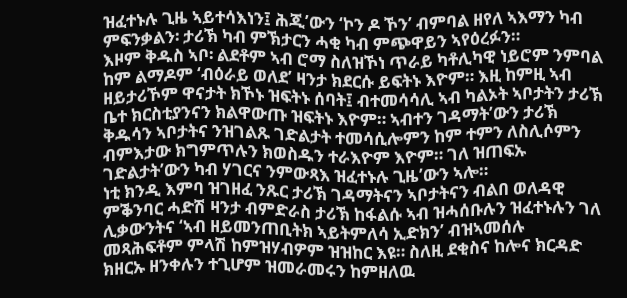ዝፈተኑሉ ጊዜ ኣይተሳእነን፤ ሕጂ’ውን ‘ኮን ዶ ኾን’ ብምባል ዘየለ ኣእማን ካብ ምፍንቃልን፡ ታሪኽ ካብ ምኽታርን ሓቂ ካብ ምጭዋይን ኣየዕረፉን።
እዞም ቅዱስ ኣቦ፡ ልደቶም ኣብ ሮማ ስለዝኾነ ጥራይ ካቶሊካዊ ነይሮም ንምባል ከም ልማዶም ‘ብዕራይ ወለደ’ ዛንታ ክደርሱ ይፍትኑ እዮም። እዚ ከምዚ ኣብ ዘይታሪኾም ዋናታት ክኾኑ ዝፍትኑ ሰባት፤ ብተመሳሳሊ ኣብ ካልኦት ኣቦታትን ታሪኽ ቤተ ክርስቲያንናን ክልዋውጡ ዝፍትኑ እዮም። ኣብተን ገዳማት’ውን ታሪኽ ቅዱሳን ኣቦታትና ንዝገልጹ ገድልታት ተመሳሲሎምን ከም ተምን ለስሊሶምን ብምእታው ክግምጥሉን ክወስዱን ተራእዮም እዮም። ገለ ዝጠፍኡ ገድልታት’ውን ካብ ሃገርና ንምውጻእ ዝፈተኑሉ ጊዜ’ውን ኣሎ።
ነቲ ክንዲ እምባ ዝገዘፈ ንጹር ታሪኽ ገዳማትናን ኣቦታትናን ብልበ ወለዳዊ ምቕንባር ሓድሽ ዛንታ ብምድራስ ታሪኽ ከፋልሱ ኣብ ዝሓሰቡሉን ዝፈተኑሉን ገለ ሊቃውንትና ‘ኣብ ዘይመንጠቢትክ ኣይትምለሳ ኢድክን’ ብዝኣመሰሉ መጻሕፍቶም ምላሽ ከምዝሃብዎም ዝዝከር እዩ። ስለዚ ደቂስና ከሎና ክርዳድ ክዘርኡ ዘንቀሉን ተጊሆም ዝመራመሩን ከምዘለዉ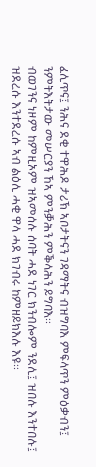ፈሊጥና፤ ንሕና ደቂ ተዋሕዶ ታሪኽ ኣቦታትናን ገዳማትና ብዝግባእ ምፍላጥን ምዕቃብን፤ ንምትእትታው መሠርያን ኸኣ ምንቓሕን ምቕላሕን ይግባእ።
ብወገንና ነዞም ከምዚኦም ዝኣመሰሉ ሰባት ሓደ ነገር ክንብሎም ንደሊ፤ ዝበሉ እንተበሉ፤ ዝደረሱ እንተደረሱ ኣብ ልዕሊ ሓቂ ዋላ ሓደ ክገብሩ ከምዘይክእሉ እዩ።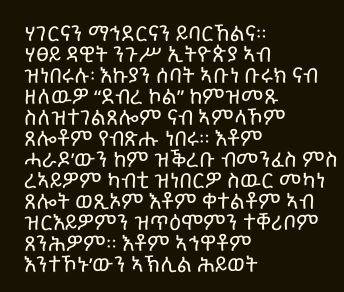ሃገርናን ማኅደርናን ይባርኸልና።
ሃፀይ ዳዊት ንጉሥ ኢትዮጵያ ኣብ ዝነበሩሉ፡ እኩያን ሰባት ኣቡነ ቡሩክ ናብ ዘለዉዎ “ደብረ ኮል” ከምዝመጹ ስለዝተገልጸሎም ናብ ኣምላኾም ጸሎቶም የብጽሑ ነበሩ። እቶም ሓራዶ’ውን ከም ዝቕረቡ ብመንፈስ ምስ ረኣይዎም ካብቲ ዝነበርዎ ስዉር መካነ ጸሎት ወጺኦም እቶም ቀተልቶም ኣብ ዝርእይዎምን ዝጥዕሞምን ተቐሪቦም ጸንሕዎም። እቶም ኣኅዋቶም እንተኾኑ’ውን ኣኽሊል ሕይወት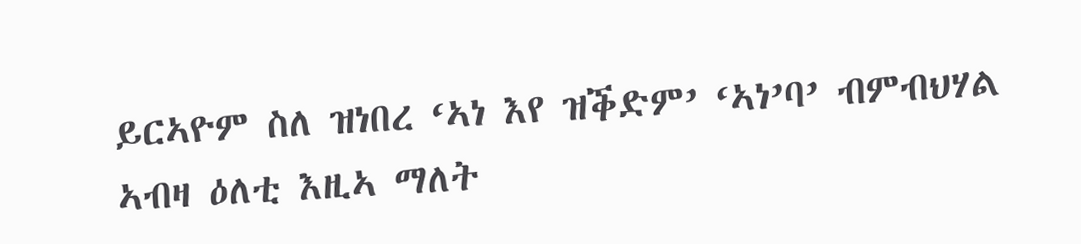ይርኣዮም ስለ ዝነበረ ‘ኣነ እየ ዝቕድም’ ‘ኣነ’ባ’ ብምብህሃል ኣብዛ ዕለቲ እዚኣ ማለት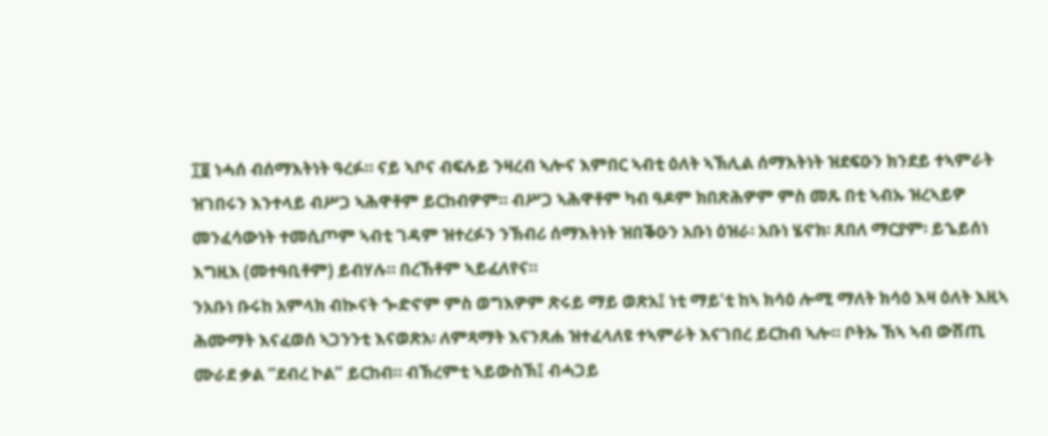፲፬ ነሓሰ ብሰማእትነት ዓረፉ። ናይ ኣቦና ብፍሉይ ንዛረብ ኣሎና እምበር ኣብቲ ዕለት ኣኽሊል ሰማእትነት ዝደፍዑን ክንደይ ተኣምራት ዝገበሩን እንተላይ ብሥጋ ኣሕዋቶም ይርከብዎም። ብሥጋ ኣሕዋቶም ካብ ዓዶም ክበጽሕዎም ምስ መጹ በቲ ኣብኡ ዝረኣይዎ መንፈሳውነት ተመሲጦም ኣብቲ ገዳም ዝተረፉን ንኽብሪ ሰማእትነት ዝበቕዑን አቡነ ዕዝራ፡ አቡነ ሄኖክ፡ ጸበለ ማርያም፡ ይኄይሰነ እግዚእ (መተዓቢቶም) ይብሃሉ። በረኸቶም ኣይፈለየና።
ንአቡነ ቡሩከ አምላክ ብኲናት ጐድኖም ምስ ወግእዎም ጽሩይ ማይ ወጽአ፤ ነቲ ማይ’ቲ ከኣ ክሳዕ ሎሚ ማለት ክሳዕ እዛ ዕለት እዚኣ ሕሙማት እናፈወሰ ኣጋንንቲ እናወጽአ፡ ለምጻማት እናንጸሐ ዝተፈላለዩ ተኣምራት እናገበረ ይርከብ ኣሎ። ቦትኡ ኸኣ ኣብ ውሽጢ ሙራደ ቃል “ደብረ ኮል” ይርከብ። ብኽረምቲ ኣይውስኽ፤ ብሓጋይ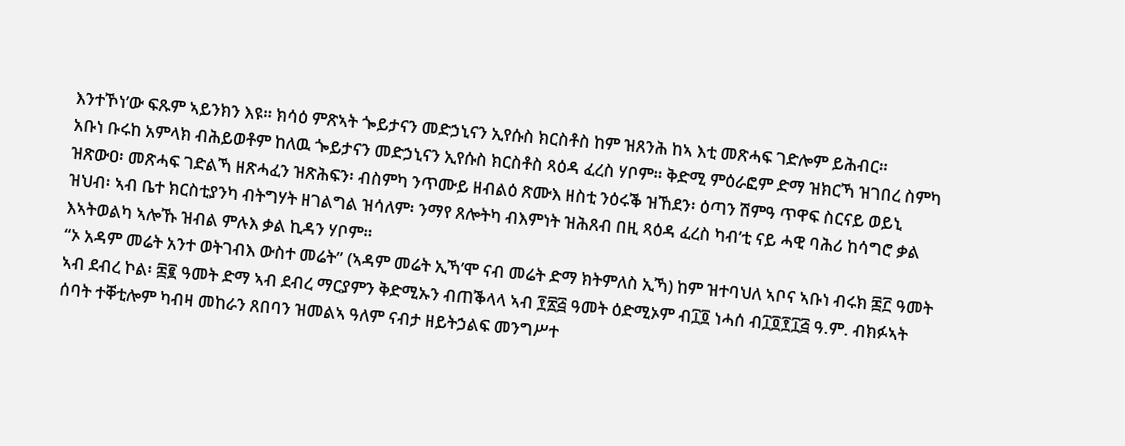እንተኾነ’ው ፍጹም ኣይንክን እዩ። ክሳዕ ምጽኣት ጐይታናን መድኃኒናን ኢየሱስ ክርስቶስ ከም ዝጸንሕ ከኣ እቲ መጽሓፍ ገድሎም ይሕብር።
አቡነ ቡሩከ አምላክ ብሕይወቶም ከለዉ ጐይታናን መድኃኒናን ኢየሱስ ክርስቶስ ጻዕዳ ፈረስ ሃቦም። ቅድሚ ምዕራፎም ድማ ዝክርኻ ዝገበረ ስምካ ዝጽውዐ፡ መጽሓፍ ገድልኻ ዘጽሓፈን ዝጽሕፍን፡ ብስምካ ንጥሙይ ዘብልዕ ጽሙእ ዘስቲ ንዕሩቕ ዝኸደን፡ ዕጣን ሽምዓ ጥዋፍ ስርናይ ወይኒ ዝህብ፡ ኣብ ቤተ ክርስቲያንካ ብትግሃት ዘገልግል ዝሳለም፡ ንማየ ጸሎትካ ብእምነት ዝሕጸብ በዚ ጻዕዳ ፈረስ ካብ’ቲ ናይ ሓዊ ባሕሪ ከሳግሮ ቃል እኣትወልካ ኣሎኹ ዝብል ምሉእ ቃል ኪዳን ሃቦም።
“ኦ አዳም መሬት አንተ ወትገብእ ውስተ መሬት” (ኣዳም መሬት ኢኻ’ሞ ናብ መሬት ድማ ክትምለስ ኢኻ) ከም ዝተባህለ ኣቦና ኣቡነ ብሩክ ፷፫ ዓመት ኣብ ደብረ ኮል፡ ፷፪ ዓመት ድማ ኣብ ደብረ ማርያምን ቅድሚኡን ብጠቕላላ ኣብ ፻፳፭ ዓመት ዕድሚኦም ብ፲፬ ነሓሰ ብ፲፬፻፲፭ ዓ.ም. ብክፉኣት ሰባት ተቐቲሎም ካብዛ መከራን ጸበባን ዝመልኣ ዓለም ናብታ ዘይትኃልፍ መንግሥተ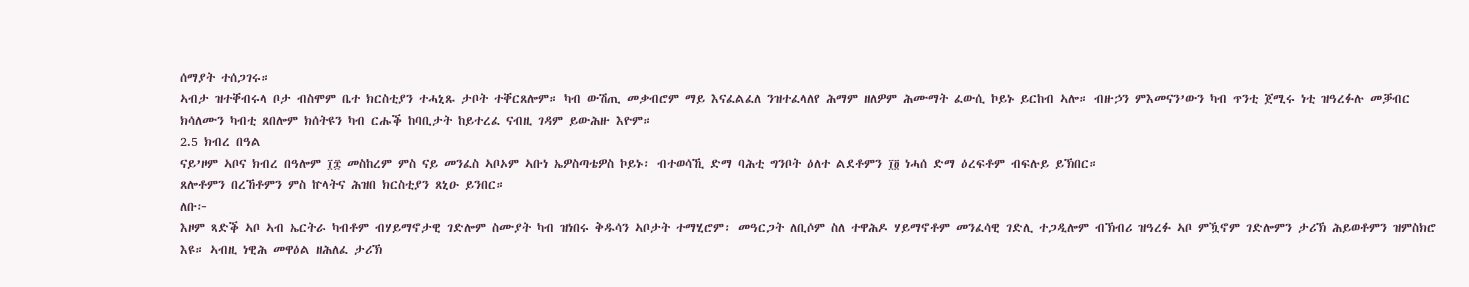ሰማያት ተሰጋገሩ።
ኣብታ ዝተቐብሩላ ቦታ ብስሞም ቤተ ክርስቲያን ተሓኒጹ ታቦት ተቐርጸሎም። ካብ ውሽጢ መቃብሮም ማይ እናፈልፈለ ንዝተፈላለየ ሕማም ዘለዎም ሕሙማት ፈውሲ ኮይኑ ይርከብ ኣሎ። ብዙኃን ምእመናን’ውን ካብ ጥንቲ ጀሚሩ ነቲ ዝዓረፉሉ መቓብር ክሳለሙን ካብቲ ጸበሎም ክሰትዩን ካብ ርሑቕ ከባቢታት ከይተረፈ ናብዚ ገዳም ይውሕዙ እዮም።
2.5 ክብረ በዓል
ናይ’ዞም ኣቦና ክብረ በዓሎም ፲፰ መስከረም ምስ ናይ መንፈስ ኣቦኦም ኣቡነ ኤዎስጣቴዎስ ኮይኑ፡ ብተወሳኺ ድማ ባሕቲ ግንቦት ዕለተ ልደቶምን ፲፬ ነሓሰ ድማ ዕረፍቶም ብፍሉይ ይኽበር።
ጸሎቶምን በረኸቶምን ምስ ኵላትና ሕዝበ ክርስቲያን ጸኒዑ ይንበር።
ለቡ፦
እዞም ጻድቕ ኣቦ ኣብ ኤርትራ ካብቶም ብሃይማኖታዊ ገድሎም ስሙያት ካብ ዝነበሩ ቅዱሳን ኣቦታት ተማሂሮም፡ መዓርጋት ለቢሶም ስለ ተዋሕዶ ሃይማኖቶም መንፈሳዊ ገድሊ ተጋዲሎም ብኽብሪ ዝዓረፉ ኣቦ ምዃኖም ገድሎምን ታሪኽ ሕይወቶምን ዝምስክሮ እዩ። ኣብዚ ነዊሕ መዋዕል ዘሕለፈ ታሪኽ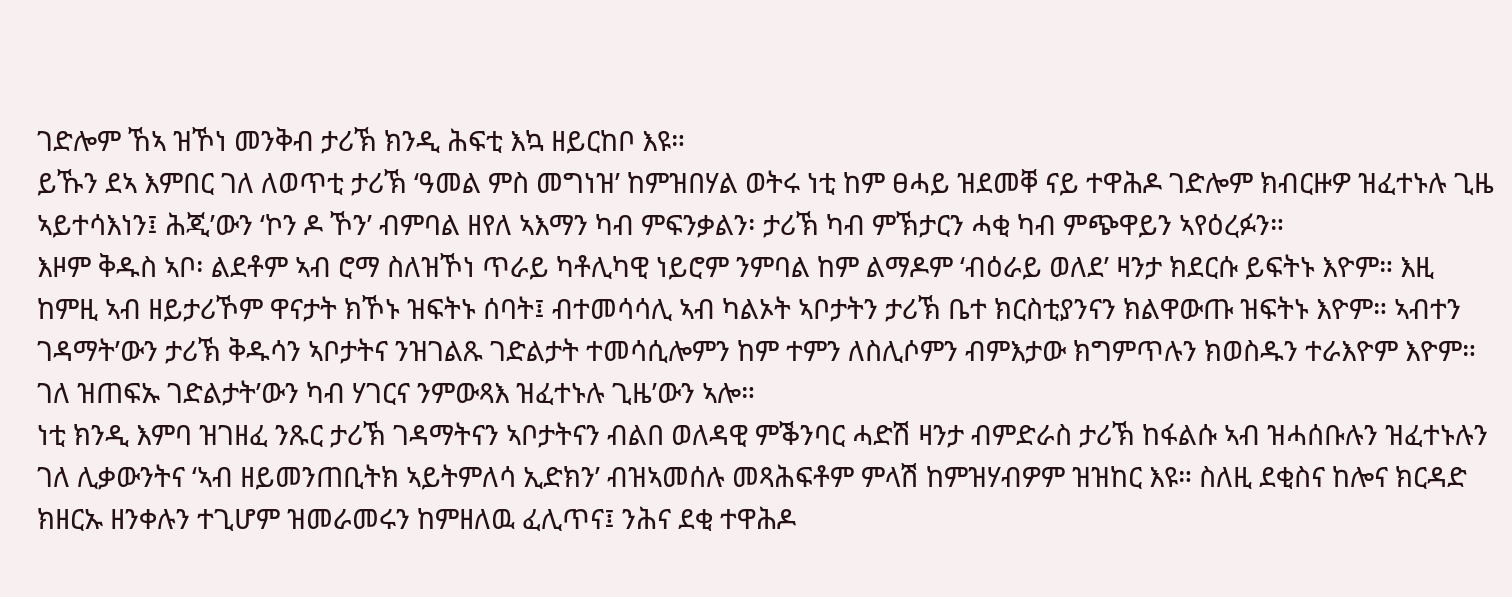ገድሎም ኸኣ ዝኾነ መንቅብ ታሪኽ ክንዲ ሕፍቲ እኳ ዘይርከቦ እዩ።
ይኹን ደኣ እምበር ገለ ለወጥቲ ታሪኽ ‘ዓመል ምስ መግነዝ’ ከምዝበሃል ወትሩ ነቲ ከም ፀሓይ ዝደመቐ ናይ ተዋሕዶ ገድሎም ክብርዙዎ ዝፈተኑሉ ጊዜ ኣይተሳእነን፤ ሕጂ’ውን ‘ኮን ዶ ኾን’ ብምባል ዘየለ ኣእማን ካብ ምፍንቃልን፡ ታሪኽ ካብ ምኽታርን ሓቂ ካብ ምጭዋይን ኣየዕረፉን።
እዞም ቅዱስ ኣቦ፡ ልደቶም ኣብ ሮማ ስለዝኾነ ጥራይ ካቶሊካዊ ነይሮም ንምባል ከም ልማዶም ‘ብዕራይ ወለደ’ ዛንታ ክደርሱ ይፍትኑ እዮም። እዚ ከምዚ ኣብ ዘይታሪኾም ዋናታት ክኾኑ ዝፍትኑ ሰባት፤ ብተመሳሳሊ ኣብ ካልኦት ኣቦታትን ታሪኽ ቤተ ክርስቲያንናን ክልዋውጡ ዝፍትኑ እዮም። ኣብተን ገዳማት’ውን ታሪኽ ቅዱሳን ኣቦታትና ንዝገልጹ ገድልታት ተመሳሲሎምን ከም ተምን ለስሊሶምን ብምእታው ክግምጥሉን ክወስዱን ተራእዮም እዮም። ገለ ዝጠፍኡ ገድልታት’ውን ካብ ሃገርና ንምውጻእ ዝፈተኑሉ ጊዜ’ውን ኣሎ።
ነቲ ክንዲ እምባ ዝገዘፈ ንጹር ታሪኽ ገዳማትናን ኣቦታትናን ብልበ ወለዳዊ ምቕንባር ሓድሽ ዛንታ ብምድራስ ታሪኽ ከፋልሱ ኣብ ዝሓሰቡሉን ዝፈተኑሉን ገለ ሊቃውንትና ‘ኣብ ዘይመንጠቢትክ ኣይትምለሳ ኢድክን’ ብዝኣመሰሉ መጻሕፍቶም ምላሽ ከምዝሃብዎም ዝዝከር እዩ። ስለዚ ደቂስና ከሎና ክርዳድ ክዘርኡ ዘንቀሉን ተጊሆም ዝመራመሩን ከምዘለዉ ፈሊጥና፤ ንሕና ደቂ ተዋሕዶ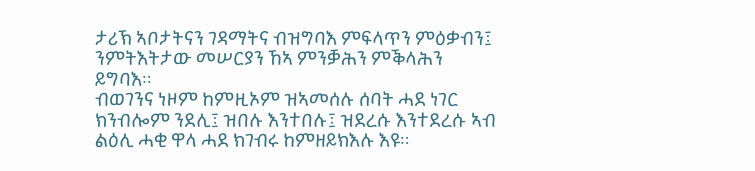ታሪኽ ኣቦታትናን ገዳማትና ብዝግባእ ምፍላጥን ምዕቃብን፤ ንምትእትታው መሠርያን ኸኣ ምንቓሕን ምቕላሕን ይግባእ።
ብወገንና ነዞም ከምዚኦም ዝኣመሰሉ ሰባት ሓደ ነገር ክንብሎም ንደሊ፤ ዝበሉ እንተበሉ፤ ዝደረሱ እንተደረሱ ኣብ ልዕሊ ሓቂ ዋላ ሓደ ክገብሩ ከምዘይክእሉ እዩ።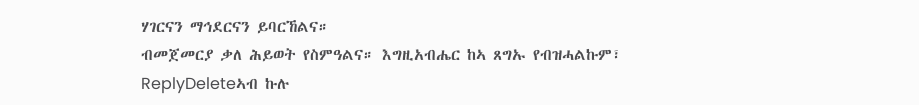ሃገርናን ማኅደርናን ይባርኸልና።
ብመጀመርያ ቃለ ሕይወት የስምዓልና። እግዚአብሔር ከኣ ጸግኡ የብዝሓልኩም፣
ReplyDeleteኣብ ኩሉ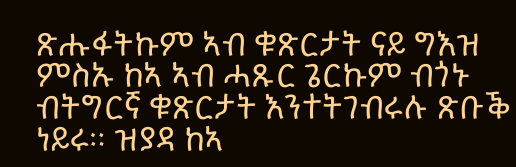ጽሑፋትኩም ኣብ ቁጽርታት ናይ ግእዝ ምስኡ ከኣ ኣብ ሓጹር ጌርኩም ብጎኑ ብትግርኛ ቁጽርታት እንተትገብሩሉ ጽቡቕ ነይሩ። ዝያዳ ከኣ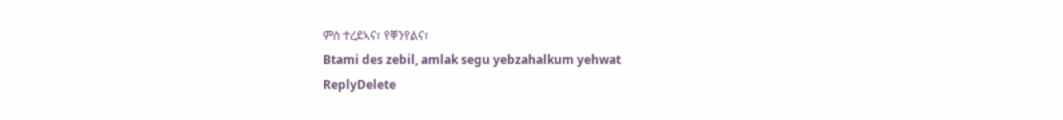ምስ ተረደኣና፣ የቐንየልና፣
Btami des zebil, amlak segu yebzahalkum yehwat
ReplyDelete